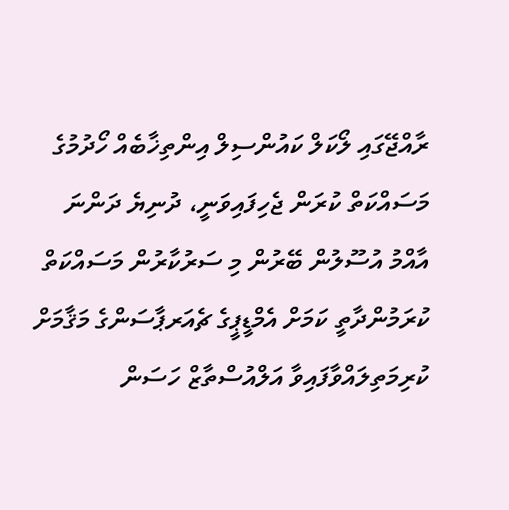ރާއްޖޭގައި ލޯކަލް ކައުންސިލް އިންތިޚާބެއް ހޯދުމުގެ މަސައްކަތް ކުރަން ޖެހިފައިވަނީ، ދުނިޔެ ދަންނަ އާއްމު އުސޫލުން ބޭރުން މި ސަރުކާރުން މަސައްކަތް ކުރަމުންދާތީ ކަމަށް އެމްޑީޕީގެ ޗެއަރޕާސަންގެ މަޤާމަށް ކުރިމަތިލައްވާފައިވާ އަލްއުސްތާޒް ހަސަން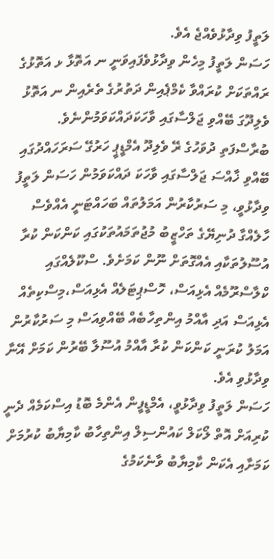ލަތީފު ވިދާޅުވެއްޖެ އެވެ.
ހަސަން ލަތީފު މިހެން ވިދާޅުވެފައިވަނީ ނ އަތޮޅާ ޅ އަތޮޅުގެ ރައްތަކަށް ކުރައްވާ ކެމްޕެއިން ދަތުރުގެ ތެރެއިން ނ އަތޮޅު ވެލިދޫގަ ބޭއްވި ޖަލްސާގައި ވާހަކަދައްކަވަމުންނެވެ.
ބުރާސްފަތި ދުވަހުގެ ރޭ ވެލިދޫ އެމްޑީޕީ ހަރުގޭ ސަރަހައްދުގައި ބޭއްވި ޚާއްސަ ޖަލްސާގައި ވާހަކަ ދައްކަވަމުން ހަސަން ލަތީފު ވިދާޅުވީ، މި ސަރުކާރުން އަމަލުތައް ބަހައްޓަނީ އެއްވެސް ހާލެއްގާ ދުނިޔޭގެ ތަހްޒީބު މުޖުތަމައުތަކުގައި ކަންކަން ކުރާ އުސޫލުތަކާއި އެއްގޮތަށް ނޫން ކަމަށެވެ. ސްކޫލެއްގައި ކްލާސްރޫމެއް އެޅިއަސް، ހޮސްޕިޓަލެއް އެޅިއަސް،މިސްކިތެއް އެޅިއަސް އަދި އާއްމު އިންތިހާބެއް ބޭއްވިއަސް މި ސަރުކާރުން އަމަލު ކުރަނީ ކަންކަން ކުރާ އާއްމު އުސޫލާ ބޭރުން ކަމަށް އޭނާ ވިދާޅުވި އެވެ.
ހަސަން ލަތީފު ވިދާޅުވީ، އެމްޑީފީން އެންމެ ބޮޑު އިސްކަމެއް ދެނީ ކުރިއަށް އޮތް ލޯކަލް ކައުންސިލް އިންތިހާބު ކާމިޔާބު ކުރުމަށް ކަމަށާއި އެކަން ކާމިޔާބު ވާނެކަމުގެ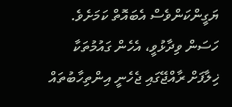ޔަގީންކަންވެސް އެބައޮތް ކަމަށެވެ. ހަސަން ވިދާޅުވީ، އެހެން ގައުމުތަކާ ޚިލާފަށް ރާއްޖޭގައި ޖެހެނީ އިންތިހާބުތައް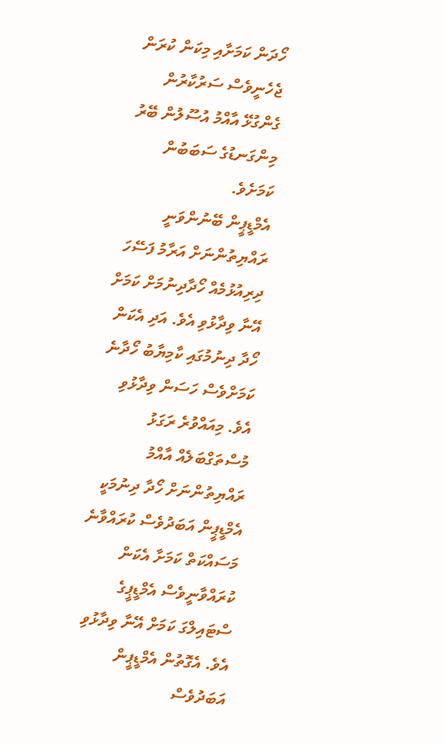ހޯދަން ކަމަށާއި މިކަން ކުރަން ޖެހެނީވެސް ސަރުކާރުން ގެންގުޅޭ އާއްމު އުސޫލުން ބޭރު މިންގަނޑުގެ ސަބަބުން ކަމަށެވެ.
އެމްޑީޕީން ބޭނުންވަނީ ރައްޔިތުންނަށް އަރާމު ފަސޭހަ ދިރިއުޅުމެއް ހޯދާދިނުމަށް ކަމަށް އޭނާ ވިދާޅުވި އެވެ. އަދި އެކަން ހޯދާ ދިނުމުގައި ކާމިޔާބު ހޯދާނެ ކަމަށްވެސް ހަސަން ވިދާޅުވި އެވެ. މިއައްވުރެ ރަގަޅު މުސްތަގްބަލެއް އާއްމު ރައްޔިތުންނަށް ހޯދާ ދިނުމަކީ އެމްޑީޕީން އަބަދުވެސް ކުރައްވާނެ މަސައްކަތް ކަމަށާ އެކަން ކުރައްވާނީވެސް އެމްޑީޕީގެ ސްޓައިލްގަ ކަމަށް އޭނާ ވިދާޅުވި އެވެ. އެގޮތުން އެމްޑީޕީން އަބަދުވެސް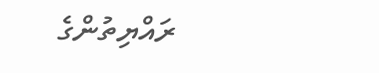ރައްޔިތުންގެ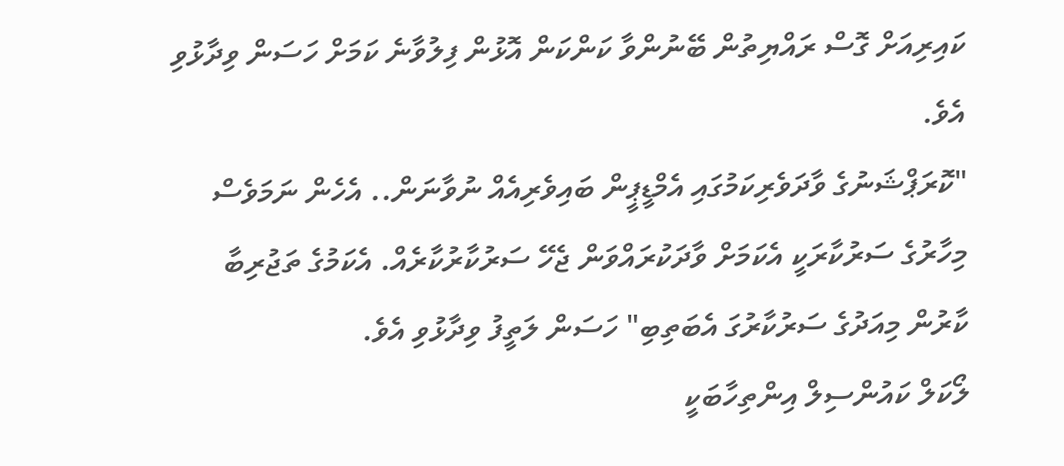ކައިރިއަށް ގޮސް ރައްޔިތުން ބޭނުންވާ ކަންކަން އޮޅުން ފިލުވާނެ ކަމަށް ހަސަން ވިދާޅުވި އެވެ.
"ކޮރަޕްޝަނުގެ ވާދަވެރިކަމުގައި އެމްޑީޕީން ބައިވެރިއެއް ނުވާނަން.. އެހެން ނަމަވެސް މިހާރުގެ ސަރުކާރަކީ އެކަމަށް ވާދަކުރައްވަން ޖެހޭ ސަރުކާރުކާރެއް. އެކަމުގެ ތަޖުރިބާ ކާރުން މިއަދުގެ ސަރުކާރުގަ އެބަތިބި" ހަސަން ލަތީފު ވިދާޅުވި އެވެ.
ލޯކަލް ކައުންސިލް އިންތިހާބަކީ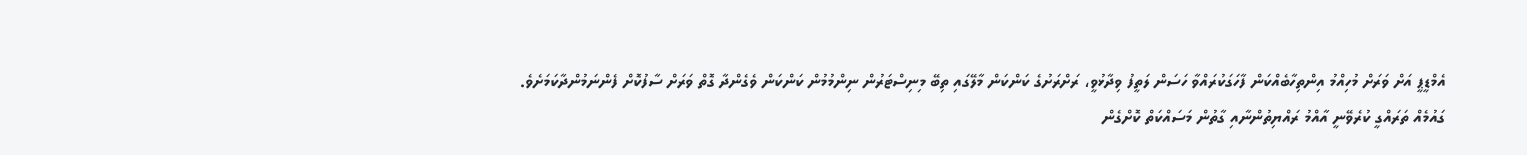އެމްޑީޕީ އަށް ވަރަށް މުހިއްމު އިންތިހާބެއްކަން ފާހަގަކުރައްވާ ހަސަން ލަތީފު ވިދާޅުވީ، ރަށްރަށުގެ ކަންކަން މާލޭގައި ތިބޭ މިނިސްޓަރުން ނިންމުމުން ކަންކަން ވެގެންދާ ގޮތް ވަރަށް ސާފުކޮށް ފެންނަމުންދާކަމަށެވެ.
ގައުމެއް ތަރައްގީ ކުރެވޭނީ އާއްމު ރައްޔިތުންނާއި ގާތުން މަސައްކަތް ކޮށްގެން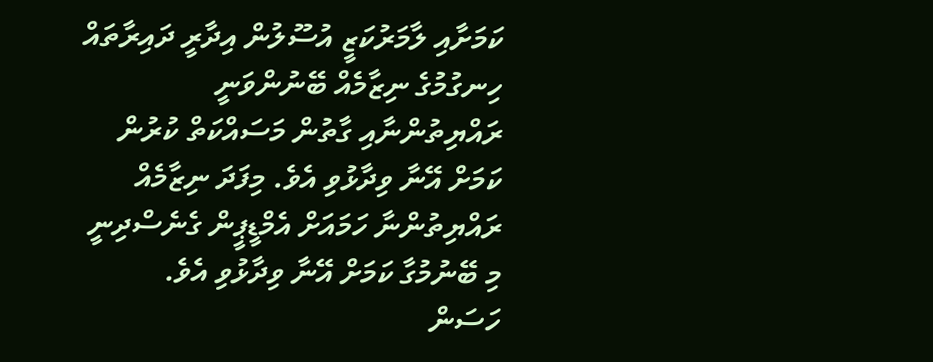ކަމަށާއި ލާމަރުކަޒީ އުސޫލުން އިދާރީ ދައިރާތައް ހިނގުމުގެ ނިޒާމެއް ބޭނުންވަނީ ރައްޔިތުންނާއި ގާތުން މަސައްކަތް ކުރުން ކަމަށް އޭނާ ވިދާޅުވި އެވެ. މިފަދަ ނިޒާމެއް ރައްޔިތުންނާ ހަމައަށް އެމްޑީޕީން ގެނެސްދިނީ މި ބޭނުމުގާ ކަމަށް އޭނާ ވިދާޅުވި އެވެ.
ހަސަން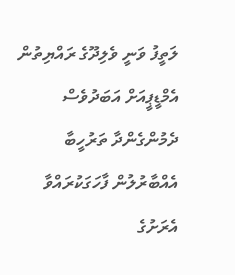ލަތީފު ވަނީ ވެލިދޫގެ ރައްޔިތުން އެމްޑީޕީއަށް އަބަދުވެސް ދެމުންގެންދާ ތަރުހީބާ އެއްބާރުލުން ފާހަގަކުރައްވާ އެރަށުގެ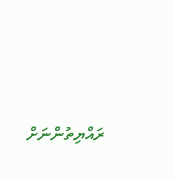ރައްޔިތުންނަށް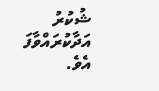ޝުކުރު އަދާކުރައްވާފަ އެވެ.